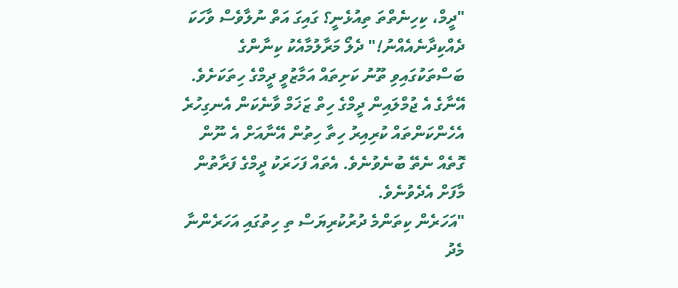"ދީމް، ކިހިނެތްތަ ތިއުޅެނީ؟ ގައިގަ އަތް ނުލާވެސް ވާހަކަ ދެއްކިދާނެއެއްނު!" ދެލޯ މަރާލުމާއެކު ކިނާންގެ ބަސްތަކުގައިވި ތޫނު ކަށިތައް އަމާޒުވީ ދީމްގެ ހިތަކަށެވެ. އޭނާގެ އެ ޖުމްލައިން ދީމްގެ ހިތް ޒަޚަމް ވާނެކަން އެނގިހުރެ އެހެންކަންތައް ކުރިއިރު ހިތާ ހިތުން އޭނާއަށް އެ ނޫން ގޮތެއް ނެތޭ ބުނެވުނެވެ. އެތައް ފަހަރަކު ދީމްގެ ފަރާތުން މާފަށް އެދެވުނެވެ.
"އަހަރެން ކިތަންމެ ދުރުކުރިޔަސް ތި ހިތުގައި އަހަރެންނާ މެދު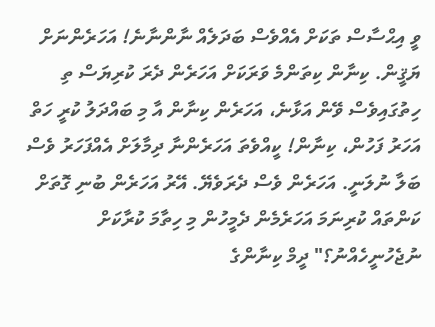ވީ އިޙްސާސް ތަކަށް އެއްވެސް ބަދަލެއް ނާންނާނެ! އަހަރެންނަށް ޔަޤީން. ކިނާން ކިތަންމެ ވަރަކަށް އަހަރެން ދެރަ ކުރިޔަސް ތި ހިތުގައިވެސް ވޭން އަޅާނެ، އަހަރެން ކިނާން އާ މި ބައްދަލު ކުރީ ހަތް އަހަރު ފަހުން، ކިނާން! ކީއްވެތަ އަހަރެންނާ ދިމާލަށް އެއްފަހަރު ވެސް ބަލާ ނުލަނީ. އަހަރެން ވެސް ދެރަވެޔޭ. އޭރު އަހަރެން ބުނި ގޮތަށް ކަންތައް ކުރިނަމަ އަހަރެމެން ދެމީހުން މި ހިތާމަ ކުރާކަށް ނުޖެހުނީހެއްނު؟" ދީމް ކިނާންގެ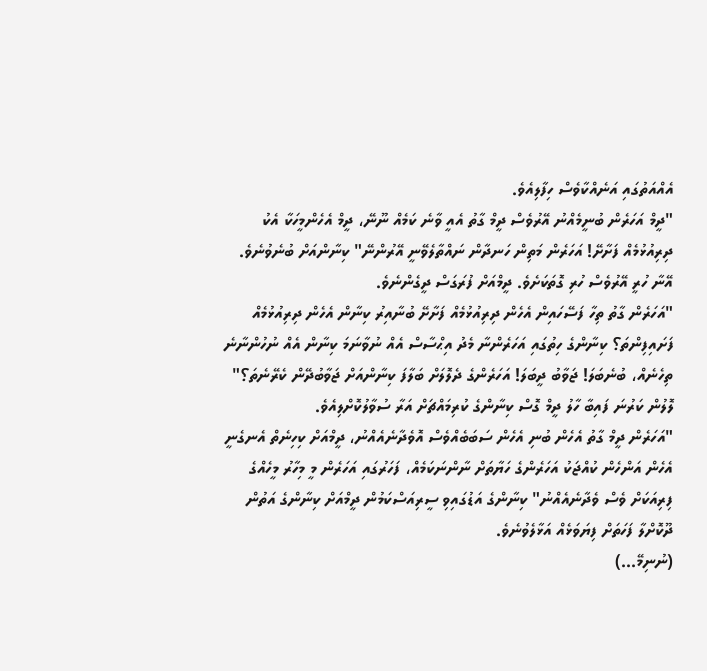އެއްއަތުގައި އަނެއްކާވެސް ހިފާލިއެވެ.
"ދީމް އަހަރެން ބުނީމެއްނު އޭރުވެސް ދީމް ގާތު އެއީ ވާނެ ކަމެއް ނޫނޭ، ދީމް އެހެންމީހަކާ އެކު ދިރިއުޅުމެއް ފަށާށޭ! އަހަރެން މަތިން ހަނދާން ނައްތާލެވޭނީ އޭރުންނޭ" ކިނާންއަށް ބުނެވުނެވެ. އޭނާ ހުރީ އޭރުވެސް ހުރި ގޮތަކަށެވެ. ދީމްއަށް ފުރަގަސް ދީގެންނެވެ.
"އަހަރެން ގާތު ތިހާ ފަސޭހައިން އެހެން ދިރިއުޅުމެއް ފަށާށޭ ބުނާއިރު ކިނާން އެހެން ދިރިއުޅުމެއް ފަށައިފިންތަ؟ ކިނާންގެ ހިތުގައި އަހަރެންނާ މެދު އިޙްސާސް އެއް ނުވާނަމަ ކިނާން އެއް ނުހުންނާނެ ތިހެނެއް، ބުނެބަލަ! ޖަވާބު ދީބަލަ! އަހަރެންގެ ދެލޮލަށް ބަލާފަ ކިނާންއަށް ޖަވާބުދޭން ކެރޭނެތަ؟" ލޮލުން ކަރުނަ ފައިބާ ހާލު ދީމް ގޮސް ކިނާންގެ ކުރިމައްޗަށް އަރާ ސުވާލުކޮށްލިއެވެ.
"އަހަރެން ދީމް ގާތު އެހެން ބުނި އެހެން ސަބަބެއްވެސް އޮވެދާނެއެއްނު، ދީމްއަށް ކިހިނެތް އެނގެނީ އެހެން އަންހެން ކުއްޖަކު އަހަރެންގެ ހަޔާތަށް ނާންނަކަމެއް، ފަހަރުގައި އަހަރެން މީ މިހާރު މީހެއްގެ ފިރިއަކަށް ވެސް ވެދާނެއެއްނު" ކިނާންގެ އަޑުގައިވި ސީރިއަސްކަމުން ދީމްއަށް ކިނާންގެ އަތުން ދޫކޮށްލާ ފަހަތަށް ފިޔަވަޅެއް އަޅާލެވުނެވެ.
(ނުނިމޭ...)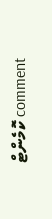comment ކޮމެންޓް